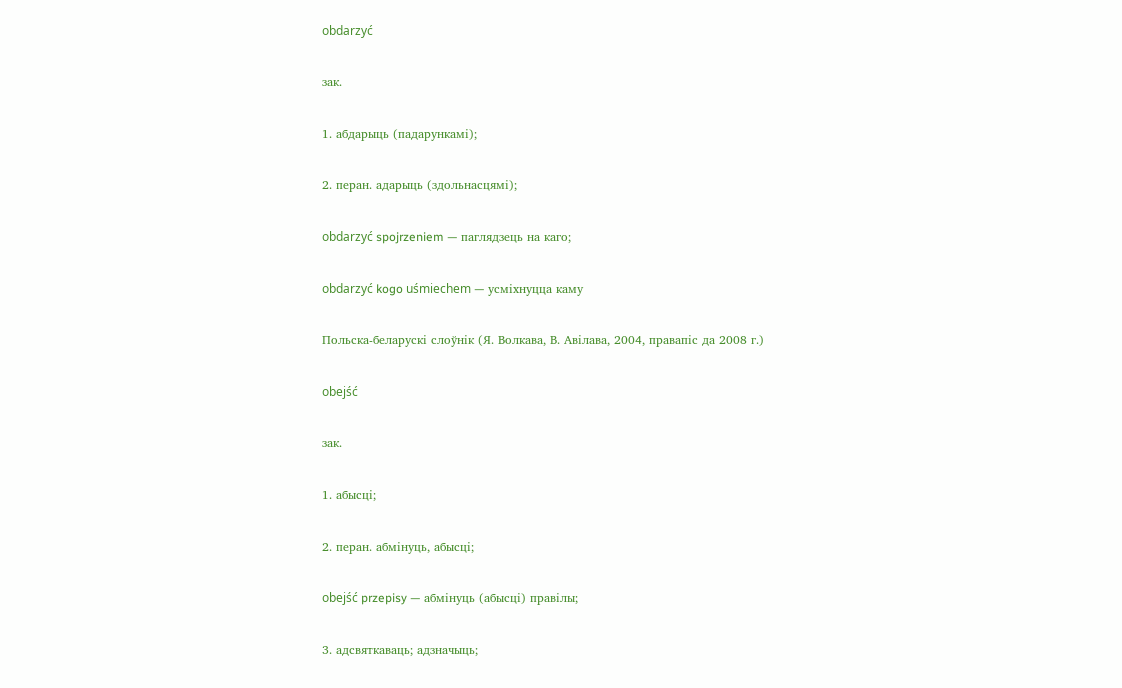obdarzyć

зак.

1. абдарыць (падарункамі);

2. перан. адарыць (здольнасцямі);

obdarzyć spojrzeniem — паглядзець на каго;

obdarzyć kogo uśmiechem — усміхнуцца каму

Польска-беларускі слоўнік (Я. Волкава, В. Авілава, 2004, правапіс да 2008 г.)

obejść

зак.

1. абысці;

2. перан. абмінуць, абысці;

obejść przepisy — абмінуць (абысці) правілы;

3. адсвяткаваць; адзначыць;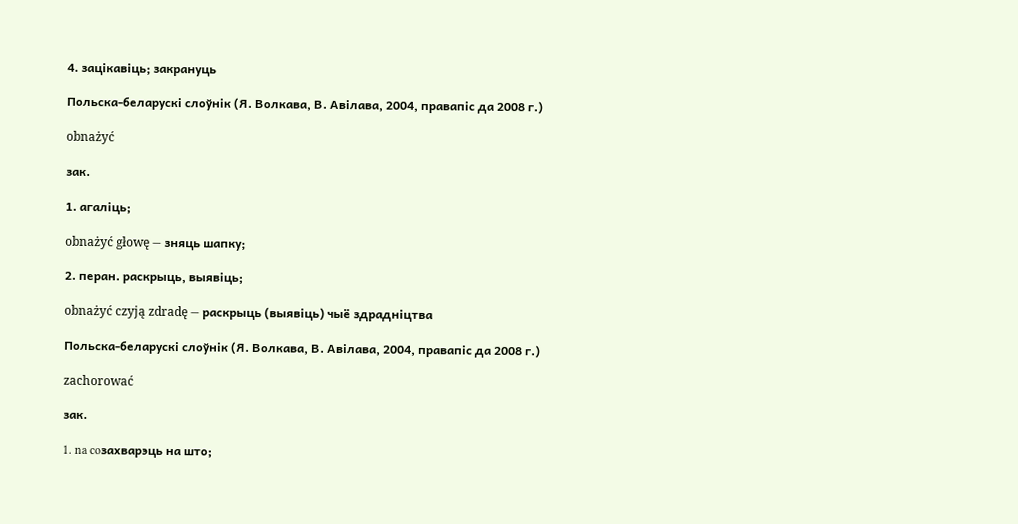4. зацікавіць; закрануць

Польска-беларускі слоўнік (Я. Волкава, В. Авілава, 2004, правапіс да 2008 г.)

obnażyć

зак.

1. агаліць;

obnażyć głowę — зняць шапку;

2. перан. раскрыць, выявіць;

obnażyć czyją zdradę — раскрыць (выявіць) чыё здрадніцтва

Польска-беларускі слоўнік (Я. Волкава, В. Авілава, 2004, правапіс да 2008 г.)

zachorować

зак.

1. na coзахварэць на што;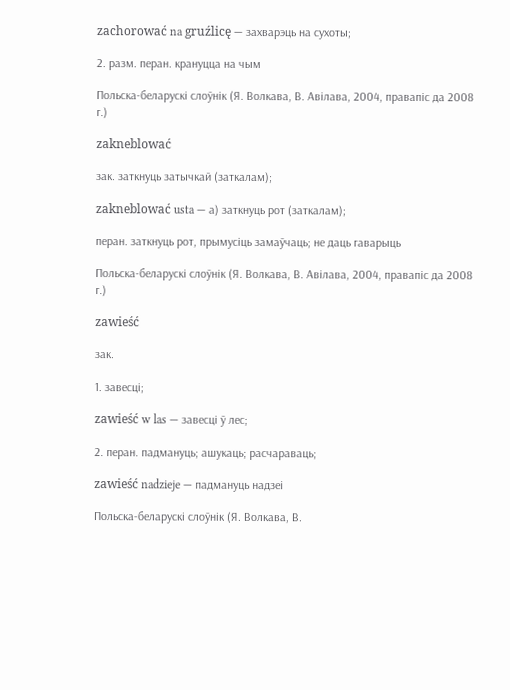zachorować na gruźlicę — захварэць на сухоты;

2. разм. перан. крануцца на чым

Польска-беларускі слоўнік (Я. Волкава, В. Авілава, 2004, правапіс да 2008 г.)

zakneblować

зак. заткнуць затычкай (заткалам);

zakneblować usta — а) заткнуць рот (заткалам);

перан. заткнуць рот, прымусіць замаўчаць; не даць гаварыць

Польска-беларускі слоўнік (Я. Волкава, В. Авілава, 2004, правапіс да 2008 г.)

zawieść

зак.

1. завесці;

zawieść w las — завесці ў лес;

2. перан. падмануць; ашукаць; расчараваць;

zawieść nadzieje — падмануць надзеі

Польска-беларускі слоўнік (Я. Волкава, В.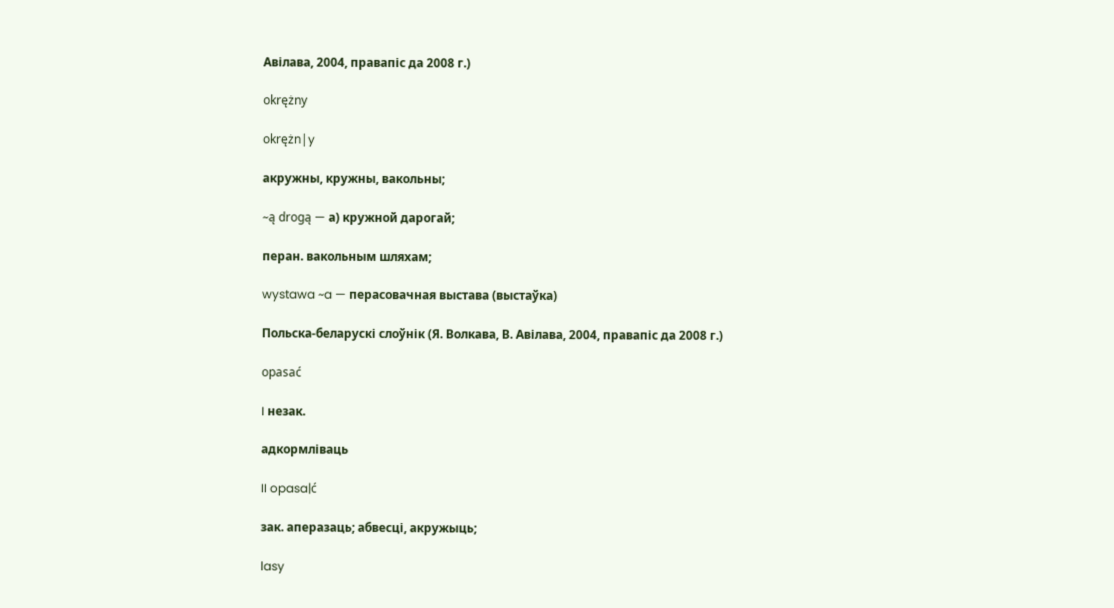Авілава, 2004, правапіс да 2008 г.)

okrężny

okrężn|y

акружны, кружны, вакольны;

~ą drogą — а) кружной дарогай;

перан. вакольным шляхам;

wystawa ~a — перасовачная выстава (выстаўка)

Польска-беларускі слоўнік (Я. Волкава, В. Авілава, 2004, правапіс да 2008 г.)

opasać

I незак.

адкормліваць

II opasa|ć

зак. аперазаць; абвесці, акружыць;

lasy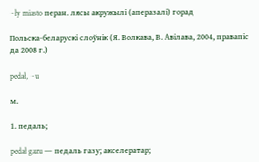~ły miasto перан. лясы акружылі (аперазалі) горад

Польска-беларускі слоўнік (Я. Волкава, В. Авілава, 2004, правапіс да 2008 г.)

pedał, ~u

м.

1. педаль;

pedał gazu — педаль газу; акселератар;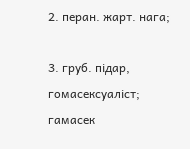2. перан. жарт. нага;

3. груб. підар, гомасексуаліст; гамасек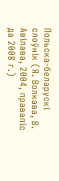Польска-беларускі слоўнік (Я. Волкава, В. Авілава, 2004, правапіс да 2008 г.)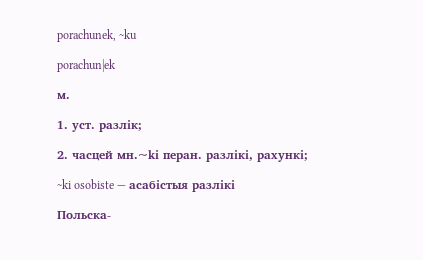porachunek, ~ku

porachun|ek

м.

1. уст. разлік;

2. часцей мн.~kі перан. разлікі, рахункі;

~ki osobiste — асабістыя разлікі

Польска-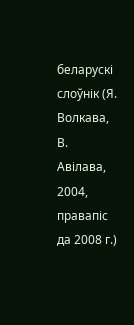беларускі слоўнік (Я. Волкава, В. Авілава, 2004, правапіс да 2008 г.)